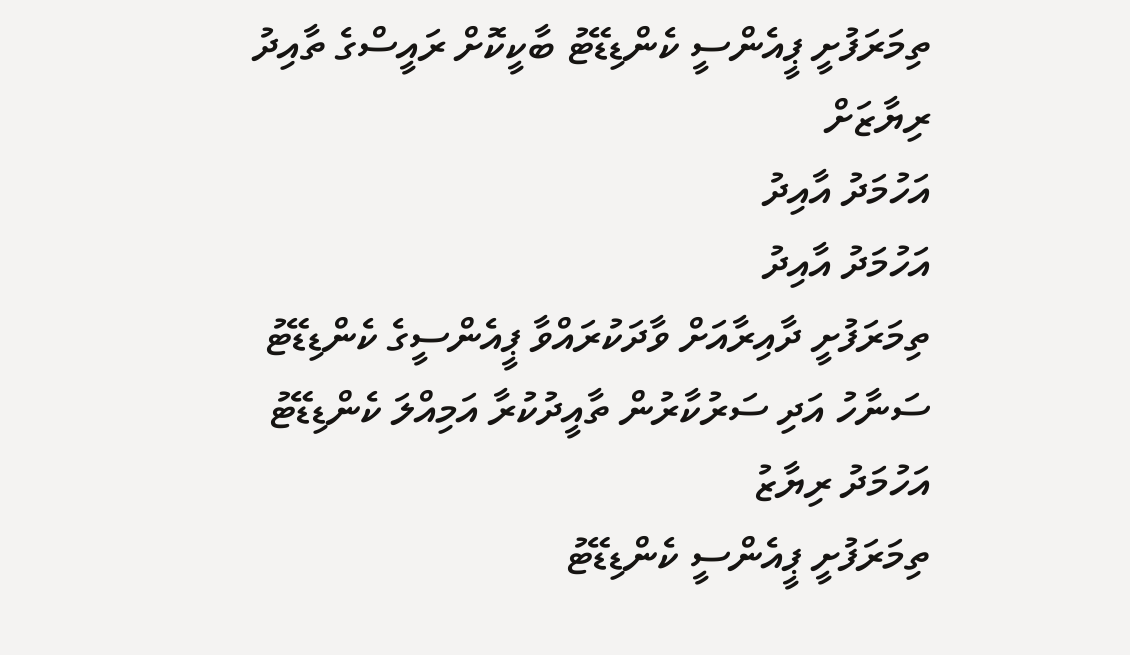ތިމަރަފުށީ ޕީއެންސީ ކެންޑިޑޭޓު ބާކީކޮށް ރައީސްގެ ތާއިދު ރިޔާޒަށް
އަހުމަދު އާއިދު
އަހުމަދު އާއިދު
ތިމަރަފުށީ ދާއިރާއަށް ވާދަކުރައްވާ ޕީއެންސީގެ ކެންޑިޑޭޓު ސަނާހު އަދި ސަރުކާރުން ތާއީދުކުރާ އަމިއްލަ ކެންޑިޑޭޓު އަހުމަދު ރިޔާޒު
ތިމަރަފުށީ ޕީއެންސީ ކެންޑިޑޭޓު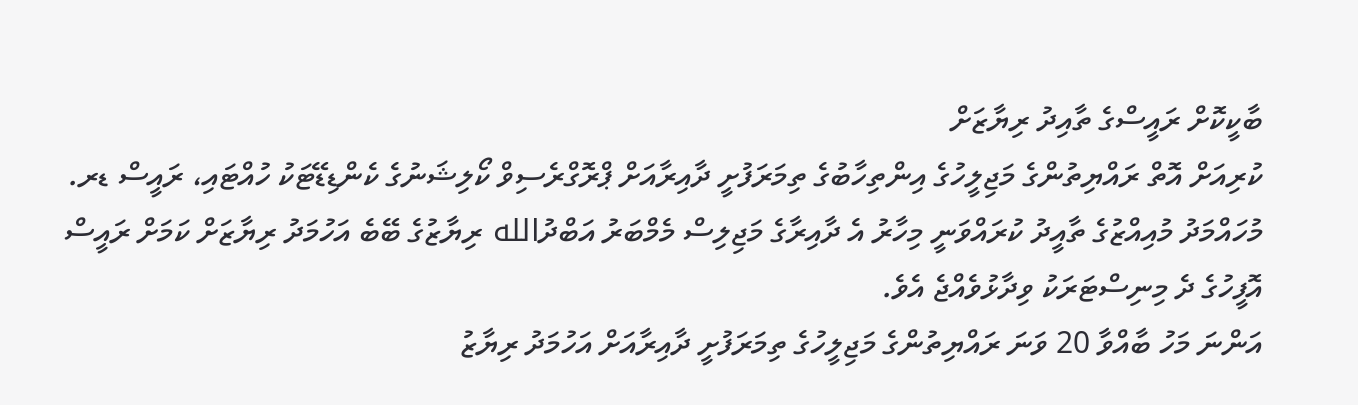ބާކީކޮށް ރައީސްގެ ތާއިދު ރިޔާޒަށް
ކުރިއަށް އޮތް ރައްޔިތުންގެ މަޖިލީހުގެ އިންތިހާބުގެ ތިމަރަފުށީ ދާއިރާއަށް ޕްރޮގްރެސިވް ކޯލިޝަނުގެ ކެންޑިޑޭޓަކު ހުއްޓައި، ރައީސް ޑރ. މުހައްމަދު މުއިއްޒުގެ ތާއީދު ކުރައްވަނީ މިހާރު އެ ދާއިރާގެ މަޖިލިސް މެމްބަރު އަބްދުالله ރިޔާޒުގެ ބޭބެ އަހުމަދު ރިޔާޒަށް ކަމަށް ރައީސް އޮފީހުގެ ދެ މިނިސްޓަރަކު ވިދާޅުވެއްޖެ އެވެ.
އަންނަ މަހު ބާއްވާ 20 ވަނަ ރައްޔިތުންގެ މަޖިލީހުގެ ތިމަރަފުށީ ދާއިރާއަށް އަހުމަދު ރިޔާޒު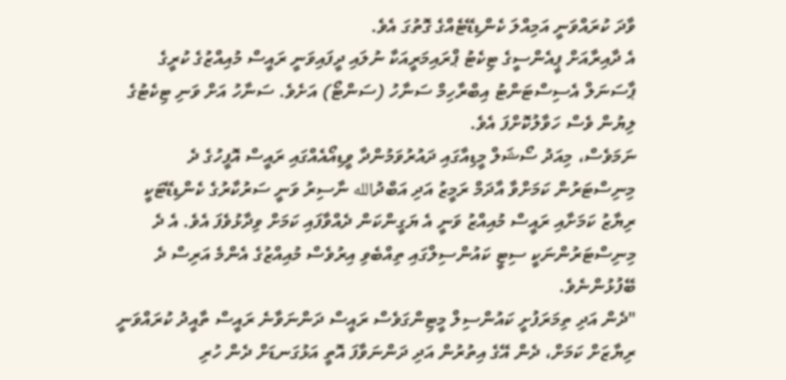ވާދަ ކުރައްވަނީ އަމިއްލަ ކެންޑިޑޭޓެއްގެ ގޮތުގަ އެވެ.
އެ ދާއިރާއަށް ޕީއެންސީގެ ޓިކެޓު ޕްރައިމަރީއަކާ ނުލައި ދީފައިވަނީ ރައީސް މުއިއްޒުގެ ކުރީގެ ޕާސަނަލް އެސިސްޓަންޓު އިބްރާހިމް ސަނާހު (ސަންޓޯ) އަށެވެ. ސަނާހު އަށް ވަނި ޓިކެޓުގެ ލިޔުން ވެސް ހަވާލުކޮށްފަ އެވެ.
ނަމަވެސް، މިއަދު ސޯޝަލް މީޑިއާގައި ދައުރުވަމުންދާ ވީޑިއޯއެއްގައި ރައީސް އޮފީހުގެ ދެ މިނިސްޓަރުން ކަމަށްވާ އާދަމް ރަމީޒު އަދި އަބްދުالله ނާސިރު ވަނީ ސަރުކާރުގެ ކެންޑިޑޭޓަކީ ރިޔާޒު ކަމަށާއި ރައީސް މުއިއްޒު ވަނީ އެ ޔަގީންކަން ދެއްވާފައި ކަމަށް ވިދާޅުވެފަ އެވެ. އެ ދެ މިނިސްޓަރުންނަކީ ސިޓީ ކައުންސިލްގައި ތިއްބެވި އިރުވެސް މުއިއްޒުގެ އެންމެ އަރިސް ދެ ބޭފުޅުންނެވެ.
"ދެން އަދި ތިމަރަފުށީ ކައުންސިލް މީޓިންގަވެސް ރައީސް ދަންނަވާނެ ރައީސް ތާއީދު ކުރައްވަނީ ރިޔާޒަށް ކަމަށް، ދެން އޭގެ އިތުރުން އަދި ދަންނަވާފަ އޮތީ އަޅުގަނޑަށް ދެން ހުރި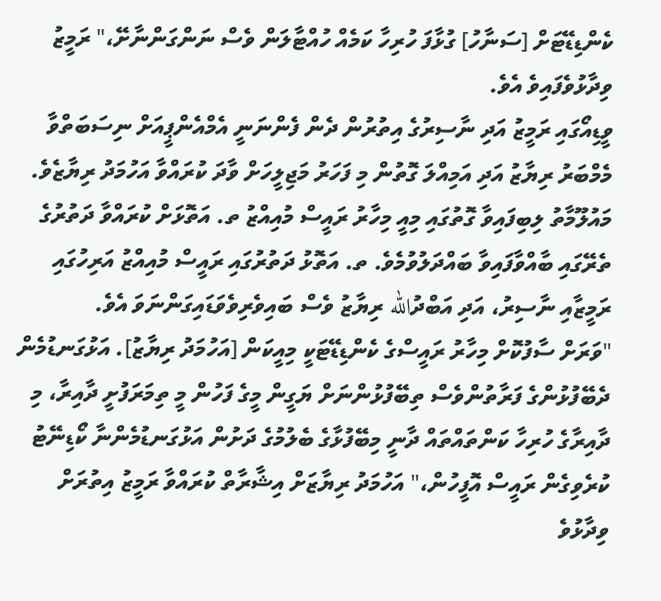ކެންޑިޑޭޓަށް [ސަނާހު] ގުޅާފަ ހުރިހާ ކަމެއް ހުއްޓާލަން ވެސް ނަންގަންނާށޭ،" ރަމީޒު ވިދާޅުވެފައިވެ އެވެ.
ވީޑިއޯގައި ރަމީޒު އަދި ނާސިރުގެ އިތުރުން ދެން ފެންނަނީ އެމްއެންޕީއަށް ނިސަބަތްވާ މެމްބަރު ރިޔާޒު އަދި އަމިއްލަ ގޮތުން މި ފަހަރު މަޖިލީހަށް ވާދަ ކުރައްވާ އަހުމަދު ރިޔާޒެވެ.
މައުލޫމާތު ލިބިފައިވާ ގޮތުގައި މިއީ މިހާރު ރައީސް މުއިއްޒު ތ. އަތޮޅަށް ކުރައްވާ ދަތުރުގެ ތެރޭގައި ބާއްވާފައިވާ ބައްދަލުވުމެވެ. ތ. އަތޮޅު ދަތުރުގައި ރައީސް މުއިއްޒު އަރިހުގައި ރަމީޒާއި ނާސިރު، އަދި އަބްދުالله ރިޔާޒު ވެސް ބައިވެރިވެވަޑައިގަންނަވަ އެވެ.
"ވަރަށް ސާފުކޮށް މިހާރު ރައީސްގެ ކެންޑިޑޭޓަކީ މިއީކަން [އަހުމަދު ރިޔާޒު]. އަޅުގަނޑުމެން ދެބޭފުޅުންގެ ފަރާތުންވެސް ތިބޭފުޅުންނަށް ޔަގީން މީގެ ފަހުން މީ ތިމަރަފުށީ ދާއިރާ، މި ދާއިރާގެ ހުރިހާ ކަންތައްތައް ދާނީ މިބޭފުޅާގެ ބެލުމުގެ ދަށުން އަޅުގަނޑުމެންނާ ކޯޑިނޭޓު ކުރެވިގެން ރައީސް އޮފީހުން،" އަހުމަދު ރިޔާޒަށް އިޝާރާތް ކުރައްވާ ރަމީޒު އިތުރަށް ވިދާޅުވެ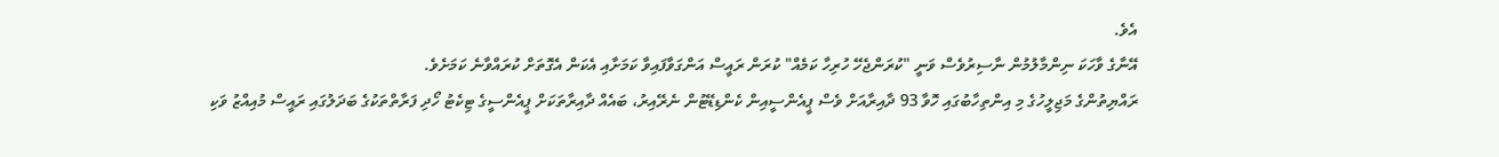އެވެ.
އޭނާގެ ވާހަކަ ނިންމާލުމުން ނާސިރުވެސް ވަނީ "ކުރަންޖެހޭ ހުރިހާ ކަމެއް" ކުރަން ރައީސް އަންގަވާފައިވާ ކަމަށާއި އެކަން އެގޮތަށް ކުރައްވާނެ ކަމަށެވެ.
ރައްޔިތުންގެ މަޖިލީހުގެ މި އިންތިހާބުގައި ހޮވާ 93 ދާއިރާއަށް ވެސް ޕީއެންސީއިން ކެންޑިޑޭޓުން ނެރޭއިރު، ބައެއް ދާއިރާތަކަށް ޕީއެންސީގެ ޓިކެޓު ހޯދި ފަރާތްތަކުގެ ބަދަލުގައި ރައީސް މުއިއްޒު ވަކި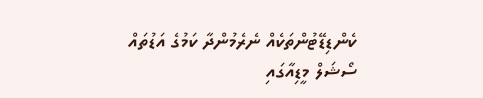ކެންޑިޑޭޓުންތަކެއް ނެރެމުންދާ ކަމުގެ އަޑުތައް ސޯޝަލް މީޑިއާގައި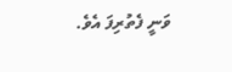ވަނީ ފެތުރިފަ އެވެ.